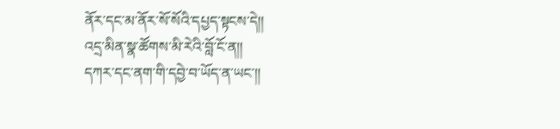ནོར་དང་མ་ནོར་སོ་སོའི་དཔྱད་སྟངས་དེ།།
འདྲ་མིན་སྣ་ཚོགས་མི་རེའི་བློ་ངོ་ན།།
དཀར་དང་ནག་གི་དབྱེ་བ་ཡོད་ན་ཡང་།།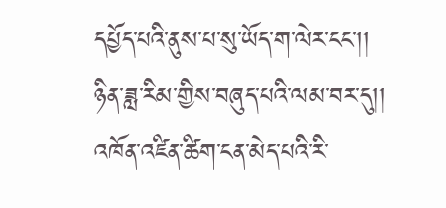དཔྱོད་པའི་ནུས་པ་སུ་ཡོད་ག་ལེར་ངང་།།
ཉིན་ཟླ་རིམ་གྱིས་བཞུད་པའི་ལམ་བར་དུ།།
འཁོན་འཛིན་ཚིག་ངན་མེད་པའི་རི་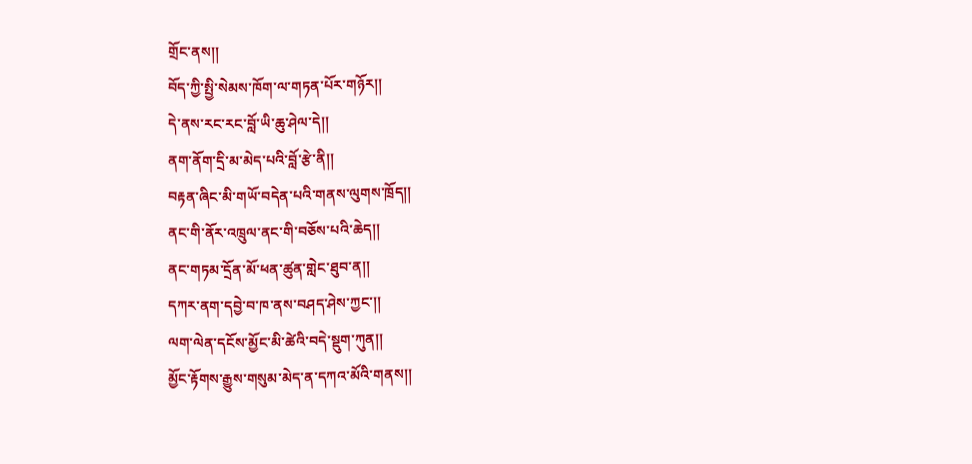གྲོང་ནས།།
བོད་ཀྱི་སྤྱི་སེམས་ཁོག་ལ་གཏན་པོར་གཉོར།།
དེ་ནས་རང་རང་བློ་ཡི་ཆུ་ཤེལ་དེ།།
ནག་ནོག་དྲི་མ་མེད་པའི་བློ་རྩེ་ནི།།
བརྟན་ཞིང་མི་གཡོ་བདེན་པའི་གནས་ལུགས་ཁྲོད།།
ནང་གི་ནོར་འཁྲུལ་ནང་གི་བཅོས་པའི་ཆེད།།
ནང་གཏམ་དྲོན་མོ་ཕན་ཚུན་གླེང་ཐུབ་ན།།
དཀར་ནག་དབྱེ་བ་ཁ་ནས་བཤད་ཤེས་ཀྱང་།།
ལག་ལེན་དངོས་མྱོང་མི་ཚེའི་བདེ་སྡུག་ཀུན།།
མྱོང་རྟོགས་རྒྱུས་གསུམ་མེད་ན་དཀའ་མོའི་གནས།།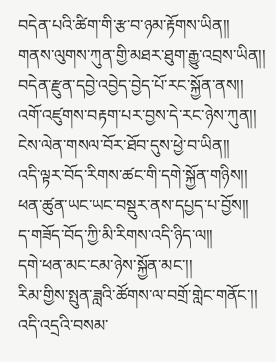བདེན་པའི་ཚིག་གི་རྩ་བ་ཉམ་རྟོགས་ཡིན།།
གནས་ལུགས་ཀུན་གྱི་མཐར་ཐུག་རྒྱུ་འབྲས་ཡིན།།
བདེན་རྫུན་དབྱེ་འབྱེད་བྱེད་པོ་རང་སྐྱོན་ནས།།
འགོ་འཛུགས་བརྟག་པར་བྱས་དེ་རང་ཉེས་ཀུན།།
ངེས་ལེན་གསལ་བོར་ཐོབ་དུས་ཕྱེ་བ་ཡིན།།
འདི་ལྟར་བོད་རིགས་ཚང་གི་དགེ་སྐྱོན་གཉིས།།
ཕན་ཚུན་ཡང་ཡང་བསྡུར་ནས་དཔྱད་པ་བྱོས།།
ད་གཟོད་བོད་ཀྱི་མི་རིགས་འདི་ཉིད་ལ།།
དགེ་ཕན་མང་ངམ་ཉེས་སྐྱོན་མང་།།
རིམ་གྱིས་སྤུན་ཟླའི་ཚོགས་ལ་བགྲོ་གླེང་གནོང་།།
འདི་འདྲའི་བསམ་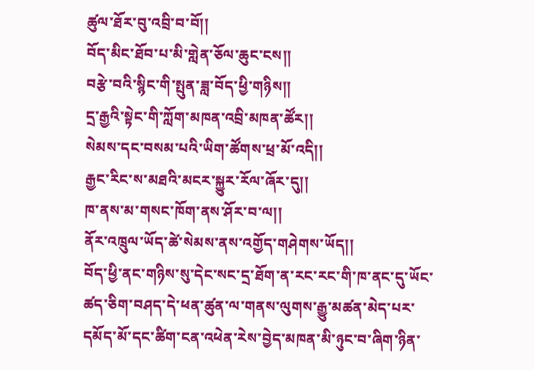ཚུལ་ཐོར་བུ་འབྲི་བ་བོ།།
བོད་མིང་ཐོབ་པ་མི་གླེན་ཅོལ་ཆུང་ངས།།
བརྩེ་བའི་སྙིང་གི་སྤུན་ཟླ་བོད་ཕྱི་གཉིས།།
དྲ་རྒྱའི་སྟེང་གི་ཀློག་མཁན་འབྲི་མཁན་ཚོར།།
སེམས་དང་བསམ་པའི་ཡིག་ཚོགས་ཕྲ་མོ་འདི།།
རྒྱང་རིང་ས་མཐའི་མངར་སྐྱུར་རོལ་ཞོར་དུ།།
ཁ་ནས་མ་གསང་ཁོག་ནས་ཤོར་བ་ལ།།
ནོར་འཁྲུལ་ཡོད་ཚེ་སེམས་ནས་འགྱོད་གཤེགས་ཡོད།།
བོད་ཕྱི་ནང་གཉིས་སུ་དེང་སང་དྲ་ཐོག་ན་རང་རང་གི་ཁ་ནང་དུ་ཡོང་ཚད་ཅིག་བཤད་དེ་ཕན་ཚུན་ལ་གནས་ལུགས་རྒྱུ་མཚན་མེད་པར་དམོད་མོ་དང་ཚིག་ངན་འཕེན་རེས་བྱེད་མཁན་མི་ཉུང་བ་ཞིག་ཉིན་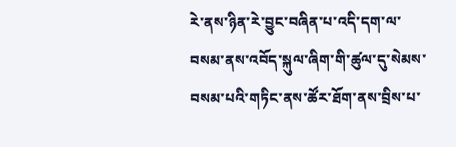རེ་ནས་ཉིན་རེ་བྱུང་བཞིན་པ་འདི་དག་ལ་བསམ་ནས་འབོད་སྐུལ་ཞིག་གི་ཚུལ་དུ་སེམས་བསམ་པའི་གཏིང་ནས་ཚོར་ཐོག་ནས་བྲིས་པ་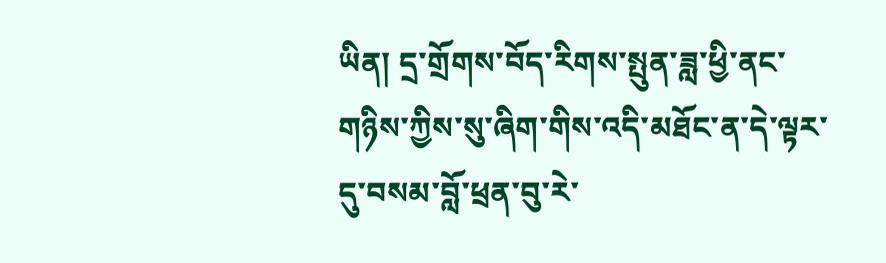ཡིན། དྲ་གྲོགས་བོད་རིགས་སྤུན་ཟླ་ཕྱི་ནང་གཉིས་ཀྱིས་སུ་ཞིག་གིས་འདི་མཐོང་ན་དེ་ལྟར་དུ་བསམ་བློ་ཕྲན་བུ་རེ་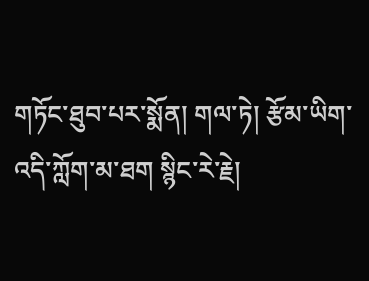གཏོང་ཐུབ་པར་སྨོན། གལ་ཏེ། རྩོམ་ཡིག་འདི་ཀློག་མ་ཐག སྙིང་རེ་རྗེ།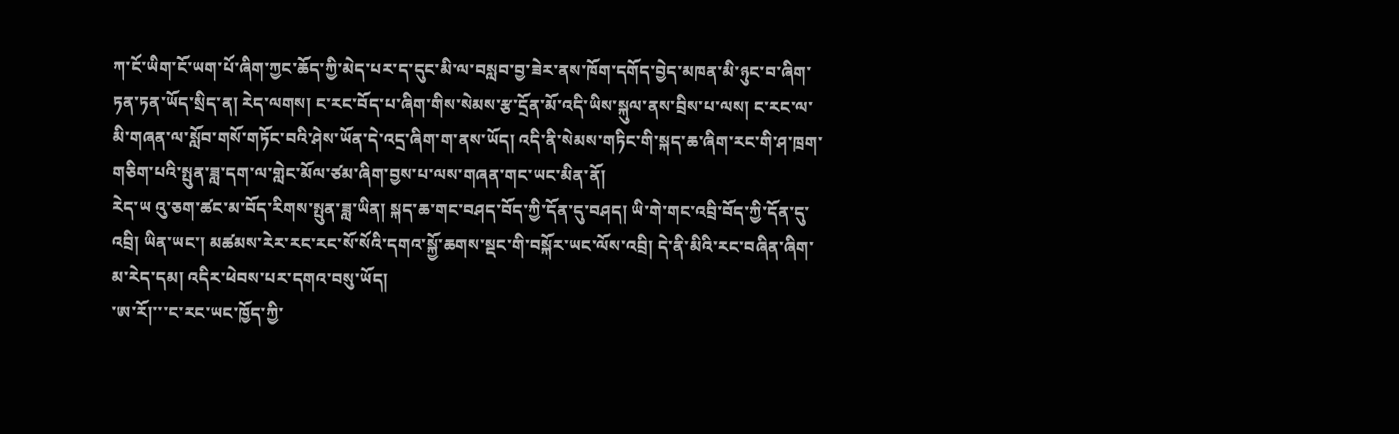ཀ་ངོ་ཡིག་ངོ་ཡག་པོ་ཞིག་ཀྱང་ཆོད་ཀྱི་མེད་པར་ད་དུང་མི་ལ་བསླབ་བྱ་ཟེར་ནས་ཁོག་དགོད་བྱེད་མཁན་མི་ཉུང་བ་ཞིག་ཏན་ཏན་ཡོད་སྲིད་ན། རེད་ལགས། ང་རང་བོད་པ་ཞིག་གིས་སེམས་རྩ་དྲོན་མོ་འདི་ཡིས་སྐུལ་ནས་བྲིས་པ་ལས། ང་རང་ལ་མི་གཞན་ལ་སློབ་གསོ་གཏོང་བའི་ཤེས་ཡོན་དེ་འདྲ་ཞིག་ག་ནས་ཡོད། འདི་ནི་སེམས་གཏིང་གི་སྐད་ཆ་ཞིག་རང་གི་ཤ་ཁྲག་གཅིག་པའི་སྤུན་ཟླ་དག་ལ་གླེང་མོལ་ཙམ་ཞིག་བྱས་པ་ལས་གཞན་གང་ཡང་མིན་ནོ།
རེད་ཡ འུ་ཅག་ཚང་མ་བོད་རིགས་སྤུན་ཟླ་ཡིན། སྐད་ཆ་གང་བཤད་བོད་ཀྱི་དོན་དུ་བཤད། ཡི་གེ་གང་འབྲི་བོད་ཀྱི་དོན་དུ་འབྲི། ཡིན་ཡང་། མཚམས་རེར་རང་རང་སོ་སོའི་དགའ་སྐྱོ་ཆགས་སྡང་གི་བསྐོར་ཡང་ལོས་འབྲི། དེ་ནི་མིའི་རང་བཞིན་ཞིག་མ་རེད་དམ། འདིར་ཕེབས་པར་དགའ་བསུ་ཡོད།
་ཨ་རོ།་་་ང་རང་ཡང་ཁྱོད་ཀྱི་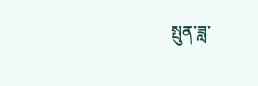སྤུན་ཟླ་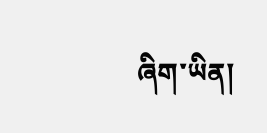ཞིག་ཡིན།